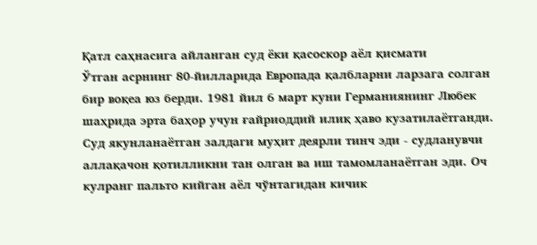Қатл саҳнасига айланган суд ёки қасоскор аёл қисмати
Ўтган асрнинг 80-йилларида Европада қалбларни ларзага солган бир воқеа юз берди. 1981 йил 6 март куни Германиянинг Любек шаҳрида эрта баҳор учун ғайриоддий илиқ ҳаво кузатилаётганди. Суд якунланаётган залдаги муҳит деярли тинч эди - судланувчи аллақачон қотилликни тан олган ва иш тамомланаётган эди. Оч кулранг пальто кийган аёл чўнтагидан кичик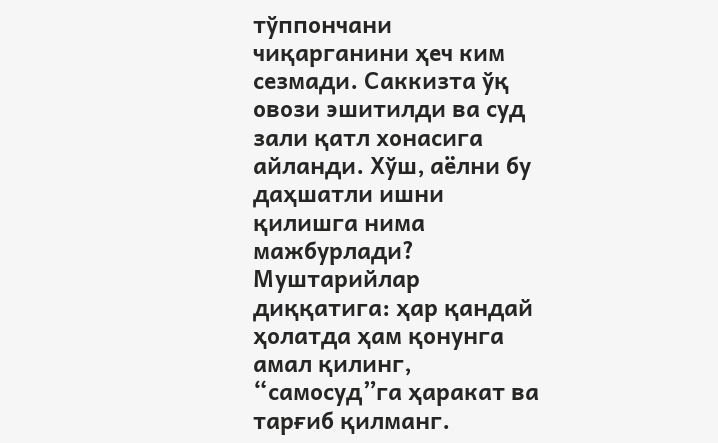тўппончани чиқарганини ҳеч ким сезмади. Саккизта ўқ овози эшитилди ва суд зали қатл хонасига айланди. Хўш, аёлни бу даҳшатли ишни қилишга нима мажбурлади?
Муштарийлар диққатига: ҳар қандай ҳолатда ҳам қонунга амал қилинг, “самосуд”га ҳаракат ва тарғиб қилманг.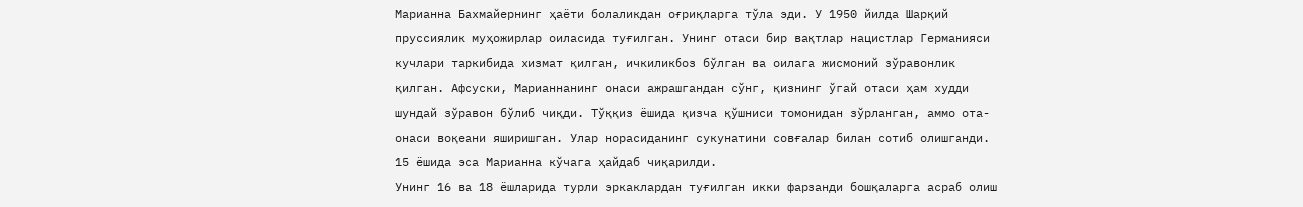Марианна Бахмайернинг ҳаёти болаликдан оғриқларга тўла эди. У 1950 йилда Шарқий пруссиялик муҳожирлар оиласида туғилган. Унинг отаси бир вақтлар нацистлар Германияси кучлари таркибида хизмат қилган, ичкиликбоз бўлган ва оилага жисмоний зўравонлик қилган. Афсуски, Марианнанинг онаси ажрашгандан сўнг, қизнинг ўгай отаси ҳам худди шундай зўравон бўлиб чиқди. Тўққиз ёшида қизча қўшниси томонидан зўрланган, аммо ота-онаси воқеани яширишган. Улар норасиданинг сукунатини совғалар билан сотиб олишганди. 15 ёшида эса Марианна кўчага ҳайдаб чиқарилди.
Унинг 16 ва 18 ёшларида турли эркаклардан туғилган икки фарзанди бошқаларга асраб олиш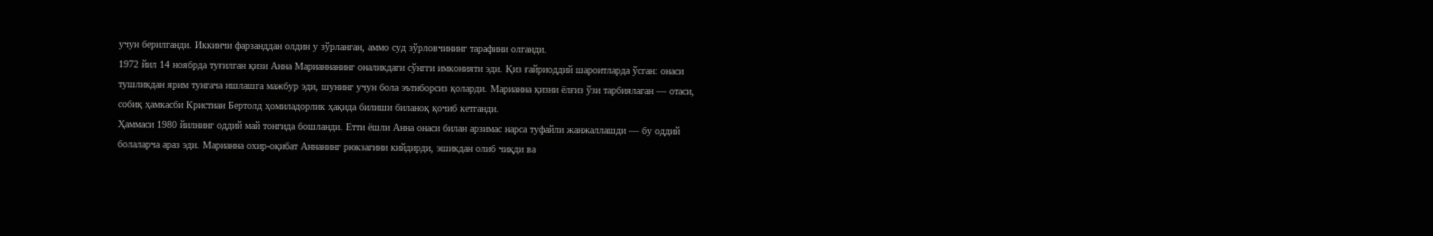учун берилганди. Иккинчи фарзанддан олдин у зўрланган, аммо суд зўрловчининг тарафини олганди.
1972 йил 14 ноябрда туғилган қизи Анна Марианнанинг оналикдаги сўнгги имконияти эди. Қиз ғайриоддий шароитларда ўсган: онаси тушликдан ярим тунгача ишлашга мажбур эди, шунинг учун бола эътиборсиз қоларди. Марианна қизни ёлғиз ўзи тарбиялаган — отаси, собиқ ҳамкасби Кристиан Бертолд ҳомиладорлик ҳақида билиши биланоқ қочиб кетганди.
Ҳаммаси 1980 йилнинг оддий май тонгида бошланди. Етти ёшли Анна онаси билан арзимас нарса туфайли жанжаллашди — бу оддий болаларча араз эди. Марианна охир-оқибат Аннанинг рюкзагини кийдирди, эшикдан олиб чиқди ва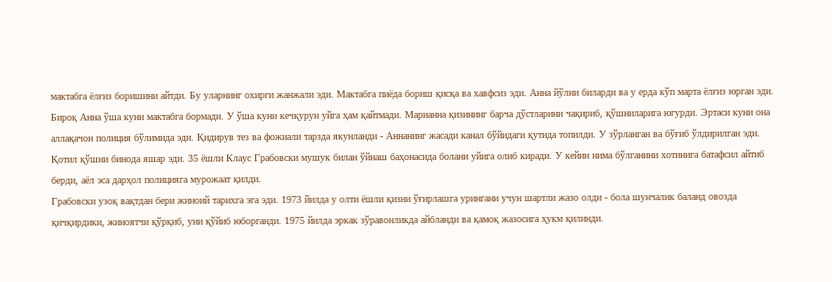мактабга ёлғиз боришини айтди. Бу уларнинг охирги жанжали эди. Мактабга пиёда бориш қисқа ва хавфсиз эди. Анна йўлни биларди ва у ерда кўп марта ёлғиз юрган эди.
Бироқ Анна ўша куни мактабга бормади. У ўша куни кечқурун уйга ҳам қайтмади. Марианна қизининг барча дўстларини чақириб, қўшниларига югурди. Эртаси куни она аллақачон полиция бўлимида эди. Қидирув тез ва фожиали тарзда якунланди - Аннанинг жасади канал бўйидаги қутида топилди. У зўрланган ва бўғиб ўлдирилган эди.
Қотил қўшни бинода яшар эди. 35 ёшли Клаус Грабовски мушук билан ўйнаш баҳонасида болани уйига олиб киради. У кейин нима бўлганини хотинига батафсил айтиб берди, аёл эса дарҳол полицияга мурожаат қилди.
Грабовски узоқ вақтдан бери жиноий тарихга эга эди. 1973 йилда у олти ёшли қизни ўғирлашга урингани учун шартли жазо олди - бола шунчалик баланд овозда қичқирдики, жиноятчи қўрқиб, уни қўйиб юборганди. 1975 йилда эркак зўравонликда айбланди ва қамоқ жазосига ҳукм қилинди.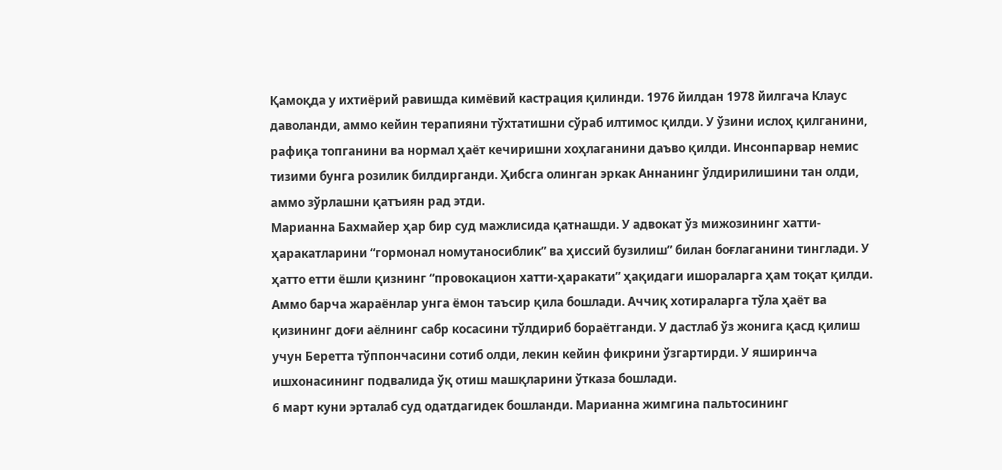Қамоқда у ихтиёрий равишда кимёвий кастрация қилинди. 1976 йилдан 1978 йилгача Клаус даволанди, аммо кейин терапияни тўхтатишни сўраб илтимос қилди. У ўзини ислоҳ қилганини, рафиқа топганини ва нормал ҳаёт кечиришни хоҳлаганини даъво қилди. Инсонпарвар немис тизими бунга розилик билдирганди. Ҳибсга олинган эркак Аннанинг ўлдирилишини тан олди, аммо зўрлашни қатъиян рад этди.
Марианна Бахмайер ҳар бир суд мажлисида қатнашди. У адвокат ўз мижозининг хатти-ҳаракатларини “гормонал номутаносиблик” ва ҳиссий бузилиш” билан боғлаганини тинглади. У ҳатто етти ёшли қизнинг “провокацион хатти-ҳаракати” ҳақидаги ишораларга ҳам тоқат қилди. Аммо барча жараёнлар унга ёмон таъсир қила бошлади. Аччиқ хотираларга тўла ҳаёт ва қизининг доғи аёлнинг сабр косасини тўлдириб бораётганди. У дастлаб ўз жонига қасд қилиш учун Беретта тўппончасини сотиб олди, лекин кейин фикрини ўзгартирди. У яширинча ишхонасининг подвалида ўқ отиш машқларини ўтказа бошлади.
6 март куни эрталаб суд одатдагидек бошланди. Марианна жимгина пальтосининг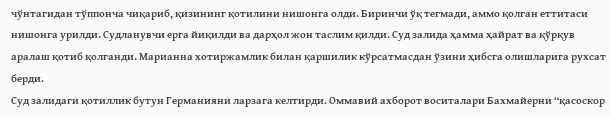чўнтагидан тўппонча чиқариб, қизининг қотилини нишонга олди. Биринчи ўқ тегмади, аммо қолган еттитаси нишонга урилди. Судланувчи ерга йиқилди ва дарҳол жон таслим қилди. Суд залида ҳамма ҳайрат ва қўрқув аралаш қотиб қолганди. Марианна хотиржамлик билан қаршилик кўрсатмасдан ўзини ҳибсга олишларига рухсат берди.
Суд залидаги қотиллик бутун Германияни ларзага келтирди. Оммавий ахборот воситалари Бахмайерни “қасоскор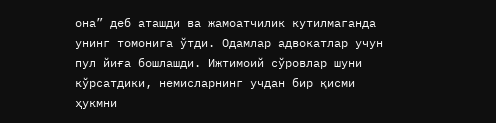она” деб аташди ва жамоатчилик кутилмаганда унинг томонига ўтди. Одамлар адвокатлар учун пул йиға бошлашди. Ижтимоий сўровлар шуни кўрсатдики, немисларнинг учдан бир қисми ҳукмни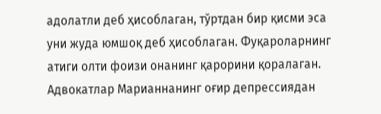адолатли деб ҳисоблаган, тўртдан бир қисми эса уни жуда юмшоқ деб ҳисоблаган. Фуқароларнинг атиги олти фоизи онанинг қарорини қоралаган. Адвокатлар Марианнанинг оғир депрессиядан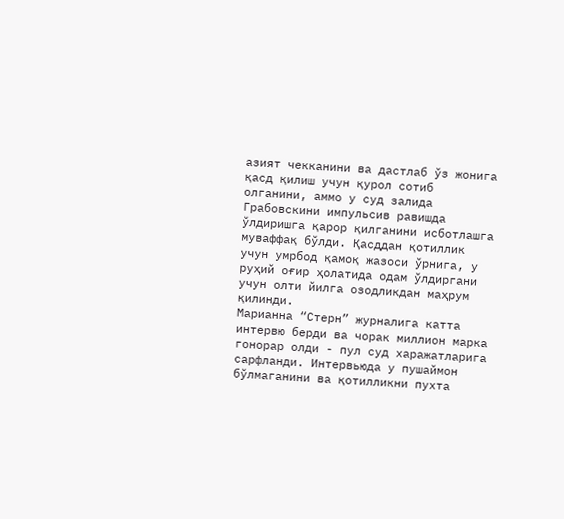азият чекканини ва дастлаб ўз жонига қасд қилиш учун қурол сотиб олганини, аммо у суд залида Грабовскини импульсив равишда ўлдиришга қарор қилганини исботлашга муваффақ бўлди. Қасддан қотиллик учун умрбод қамоқ жазоси ўрнига, у руҳий оғир ҳолатида одам ўлдиргани учун олти йилга озодликдан маҳрум қилинди.
Марианна “Стерн” журналига катта интервю берди ва чорак миллион марка гонорар олди - пул суд харажатларига сарфланди. Интервьюда у пушаймон бўлмаганини ва қотилликни пухта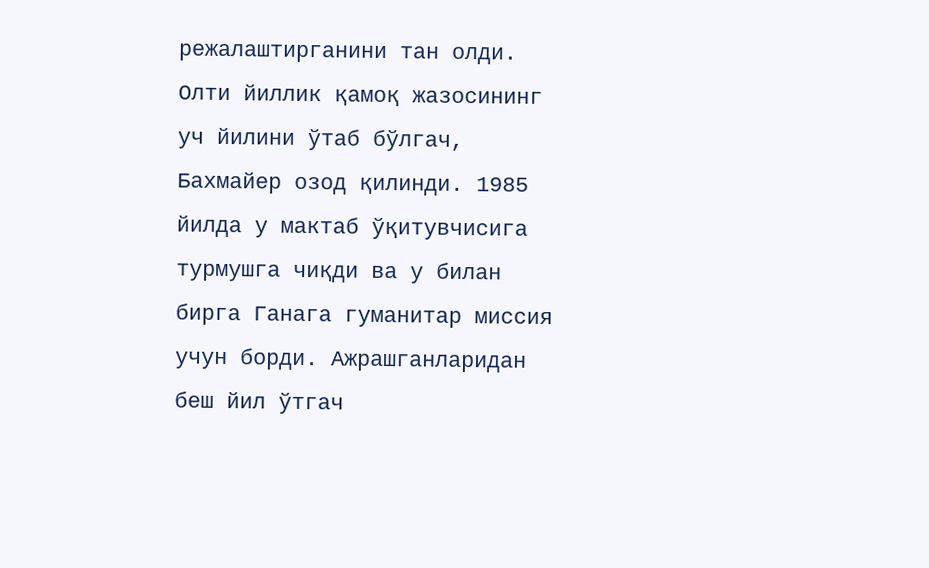режалаштирганини тан олди.
Олти йиллик қамоқ жазосининг уч йилини ўтаб бўлгач, Бахмайер озод қилинди. 1985 йилда у мактаб ўқитувчисига турмушга чиқди ва у билан бирга Ганага гуманитар миссия учун борди. Ажрашганларидан беш йил ўтгач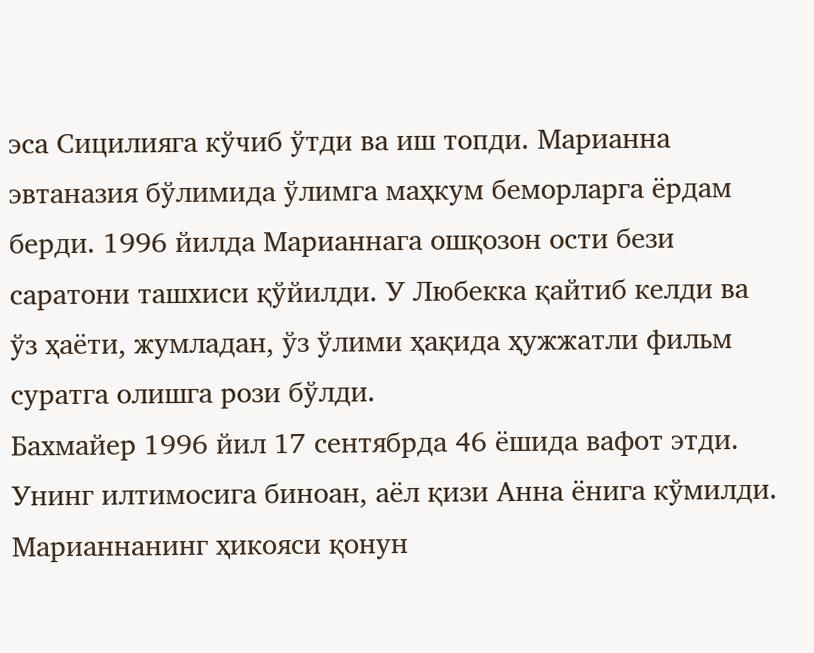эса Сицилияга кўчиб ўтди ва иш топди. Марианна эвтаназия бўлимида ўлимга маҳкум беморларга ёрдам берди. 1996 йилда Марианнага ошқозон ости бези саратони ташхиси қўйилди. У Любекка қайтиб келди ва ўз ҳаёти, жумладан, ўз ўлими ҳақида ҳужжатли фильм суратга олишга рози бўлди.
Бахмайер 1996 йил 17 сентябрда 46 ёшида вафот этди. Унинг илтимосига биноан, аёл қизи Анна ёнига кўмилди. Марианнанинг ҳикояси қонун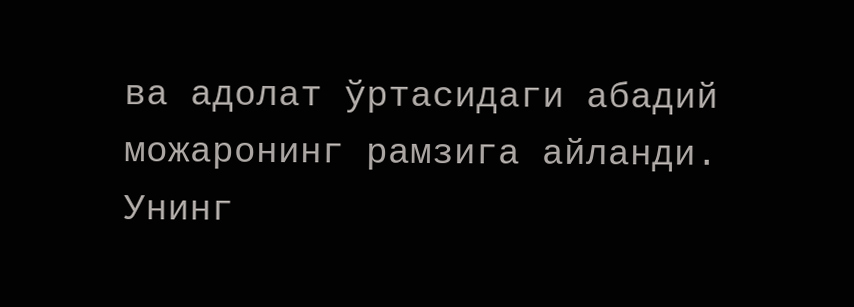ва адолат ўртасидаги абадий можаронинг рамзига айланди. Унинг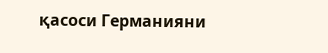қасоси Германияни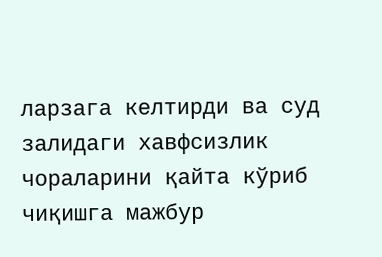ларзага келтирди ва суд залидаги хавфсизлик чораларини қайта кўриб чиқишга мажбур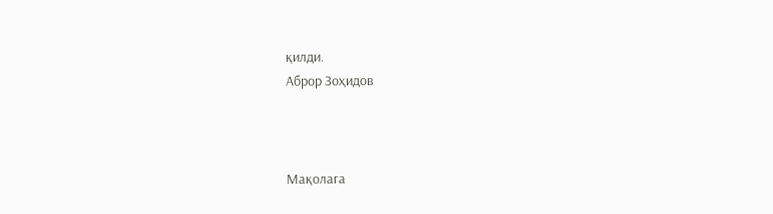қилди.
Аброр Зоҳидов



Mақолага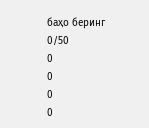баҳо беринг
0/50
0
0
0
0